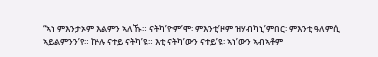“ኣነ ምእንታኦም እልምን ኣለኹ። ናትካ’ዮም’ሞ፡ ምእንቲ’ዞም ዝሃብካኒ’ምበር፡ ምእንቲ ዓለምሲ ኣይልምንን’የ። ኵሉ ናተይ ናትካ’ዩ። እቲ ናትካ’ውን ናተይ’ዩ፡ ኣነ’ውን ኣብኣቶም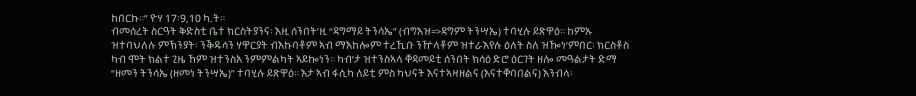ከበርኩ።” ዮሃ 17፡9,10 ካ.ት።
ብመሰረት ስርዓት ቅድስቲ ቤተ ክርስትያንና፡ እዚ ሰንበት’ዚ “ዳግማይ ትንሳኤ” (ብግእዝ=>ዳግም ትንሣኤ) ተባሂሉ ይጽዋዕ። ከምኡ ዝተባህለሉ ምኽንያት፡ ንቕዱሳን ሃዋርያት ብእኩባቶም ኣብ ማእከሎም ተረኺቡ ንዅላቶም ዝተራእየሉ ዕለት ስለ ዝዀነ’ምበር፡ ክርስቶስ ካብ ሞት ክልተ ጊዜ ኸም ዝተንስአ ንምምልካት ኣይኰነን። ካብ’ታ ዝተንስኣላ ቐዳመይቲ ሰንበት ክሳዕ ድሮ ዕርገት ዘሎ መዓልታት ድማ “ዘመን ትንሳኤ (ዘመነ ትንሣኤ)” ተባሂሉ ይጽዋዕ። እታ ኣብ ፋሲካ ለይቲ ምስ ካህናት እናተኣዛዘልና (እናተቐባበልና) እንብላ፡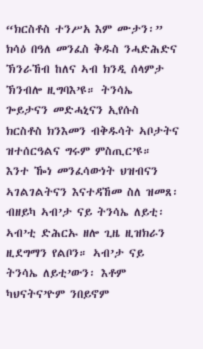“ክርስቶስ ተንሥአ እም ሙታን፡” ክሳዕ በዓለ መንፈስ ቅዱስ ንሓድሕድና ኽንራኸብ ከለና ኣብ ክንዲ ሰላምታ ኽንብሎ ዚግባእ’ዩ። ትንሳኤ ጐይታናን መድሓኒናን ኢየሱስ ክርስቶስ ክንእመን ብቅዱሳት ኣቦታትና ዝተሰርዓልና ግሩም ምስጢር’ዩ። እንተ ዀነ መንፈሳውነት ህዝብናን ኣገልገልትናን እናተዳኸመ ስለ ዝመጸ፡ ብዘይካ ኣብ’ታ ናይ ትንሳኤ ለይቲ፡ ኣብ’ቲ ድሕርኡ ዘሎ ጊዜ ዚዝክራን ዚደግማን የልቦን። ኣብ’ታ ናይ ትንሳኤ ለይቲ’ውን፡ እቶም ካህናትና’ዮም ንበይኖም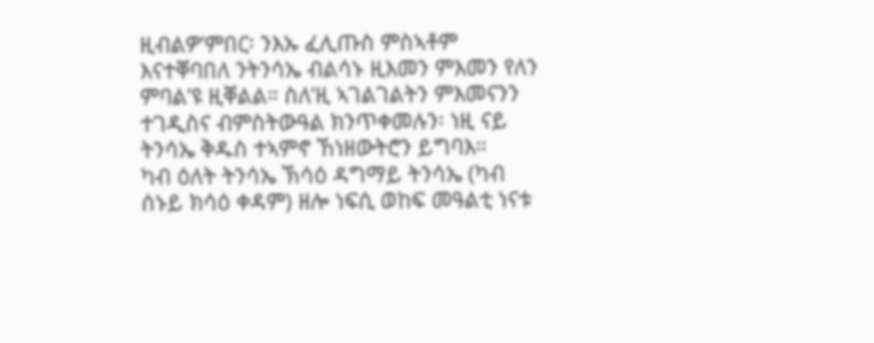ዚብልዎ’ምበር፡ ንእኡ ፈሊጡስ ምስኣቶም እናተቐባበለ ንትንሳኤ ብልሳኑ ዚእመን ምእመን የለን ምባል’ዩ ዚቐልል። ስለ’ዚ ኣገልገልትን ምእመናንን ተገዲስና ብምስትውዓል ክንጥቀመሉን፡ ነዚ ናይ ትንሳኤ ቅዱስ ተኣምኖ ኸነዘውትሮን ይግባእ።
ካብ ዕለት ትንሳኤ ኽሳዕ ዳግማይ ትንሳኤ (ካብ ሰኑይ ክሳዕ ቀዳም) ዘሎ ነፍሲ ወከፍ መዓልቲ ነናቱ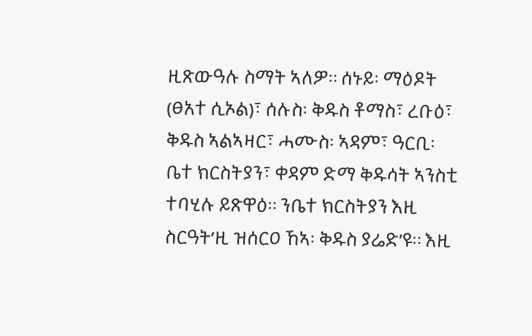ዚጽውዓሉ ስማት ኣለዎ። ሰኑይ፡ ማዕዶት (ፀአተ ሲኦል)፣ ሰሉስ፡ ቅዱስ ቶማስ፣ ረቡዕ፣ ቅዱስ ኣልኣዛር፣ ሓሙስ፡ ኣዳም፣ ዓርቢ፡ ቤተ ክርስትያን፣ ቀዳም ድማ ቅዱሳት ኣንስቲ ተባሂሉ ይጽዋዕ። ንቤተ ክርስትያን እዚ ስርዓት’ዚ ዝሰርዐ ኸኣ፡ ቅዱስ ያሬድ’ዩ። እዚ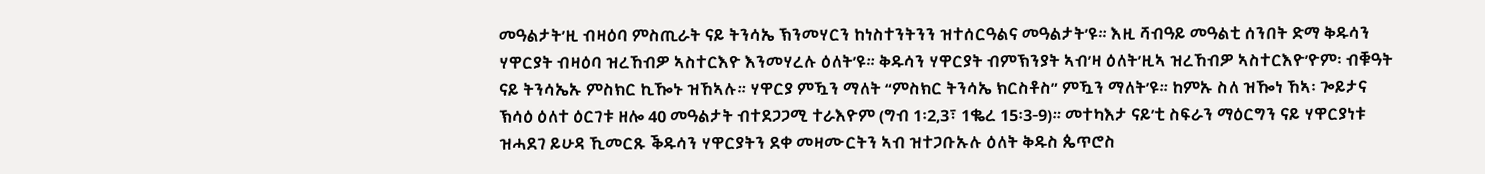መዓልታት’ዚ ብዛዕባ ምስጢራት ናይ ትንሳኤ ኽንመሃርን ከነስተንትንን ዝተሰርዓልና መዓልታት’ዩ። እዚ ሻብዓይ መዓልቲ ሰንበት ድማ ቅዱሳን ሃዋርያት ብዛዕባ ዝረኸብዎ ኣስተርእዮ እንመሃረሉ ዕለት’ዩ። ቅዱሳን ሃዋርያት ብምኽንያት ኣብ’ዛ ዕለት’ዚኣ ዝረኸብዎ ኣስተርእዮ’ዮም፡ ብቑዓት ናይ ትንሳኤኡ ምስክር ኪዀኑ ዝኸኣሉ። ሃዋርያ ምዃን ማለት “ምስክር ትንሳኤ ክርስቶስ” ምዃን ማለት’ዩ። ከምኡ ስለ ዝዀነ ኸኣ፡ ጐይታና ኽሳዕ ዕለተ ዕርገቱ ዘሎ 40 መዓልታት ብተደጋጋሚ ተራእዮም (ግብ 1፡2,3፣ 1ቈረ 15፡3-9)። መተካእታ ናይ’ቲ ስፍራን ማዕርግን ናይ ሃዋርያነቱ ዝሓደገ ይሁዳ ኺመርጹ ቕዱሳን ሃዋርያትን ደቀ መዛሙርትን ኣብ ዝተጋቡኡሉ ዕለት ቅዱስ ጴጥሮስ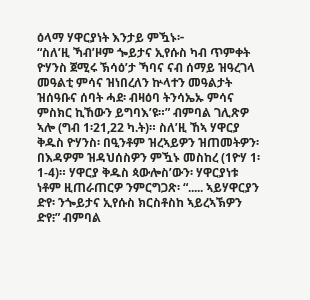ዕላማ ሃዋርያነት እንታይ ምዃኑ፦
“ስለ’ዚ ኻብ’ዞም ጐይታና ኢየሱስ ካብ ጥምቀት ዮሃንስ ጀሚሩ ኽሳዕ’ታ ኻባና ናብ ሰማይ ዝዓረገላ መዓልቲ ምሳና ዝነበረለን ኵላተን መዓልታት ዝሰዓቡና ሰባት ሓደ፡ ብዛዕባ ትንሳኤኡ ምሳና ምስክር ኪኸውን ይግባእ’ዩ።” ብምባል ገሊጽዎ ኣሎ (ግብ 1፡21,22 ካ.ት)። ስለ’ዚ ኸኣ ሃዋርያ ቅዱስ ዮሃንስ፡ በዒንቶም ዝረኣይዎን ዝጠመትዎን፡ በእዳዎም ዝዳህሰስዎን ምዃኑ መስከረ (1ዮሃ 1፡1-4)። ሃዋርያ ቅዱስ ጳውሎስ’ውን፡ ሃዋርያነቱ ነቶም ዚጠራጠርዎ ንምርግጋጽ፡ “..... ኣይሃዋርያን ድየ፡ ንጐይታና ኢየሱስ ክርስቶስከ ኣይረኣኽዎን ድየ፧” ብምባል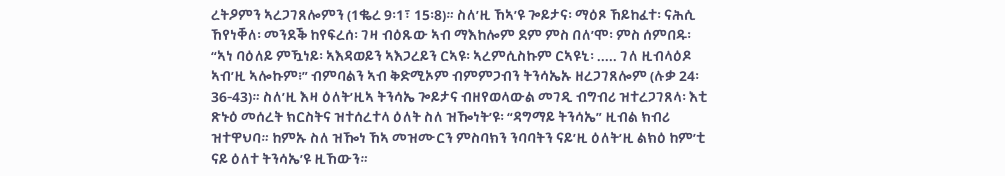ረትዖምን ኣረጋገጸሎምን (1ቈረ 9፡1፣ 15፡8)። ስለ’ዚ ኸኣ’ዩ ጐይታና፡ ማዕጾ ኸይከፈተ፡ ናሕሲ ኸየነቐለ፡ መንደቕ ከየፍረሰ፡ ገዛ ብዕጹው ኣብ ማእከሎም ደም ምስ በለ’ሞ፡ ምስ ሰምበዱ፡ “ኣነ ባዕለይ ምዃነይ፡ ኣእዳወይን ኣእጋረይን ርኣዩ፡ ኣረምሲስኩም ርኣዩኒ፡ ..... ገለ ዚብላዕዶ ኣብ’ዚ ኣሎኩም፧” ብምባልን ኣብ ቅድሚኦም ብምምጋብን ትንሳኤኡ ዘረጋገጸሎም (ሉቃ 24፡36-43)። ስለ’ዚ እዛ ዕለት’ዚኣ ትንሳኤ ጐይታና ብዘየወላውል መገዲ ብግብሪ ዝተረጋገጸላ፡ እቲ ጽኑዕ መሰረት ክርስትና ዝተሰረተላ ዕለት ስለ ዝዀነት’ዩ፡ “ዳግማይ ትንሳኤ” ዚብል ክብሪ ዝተዋህባ። ከምኡ ስለ ዝዀነ ኸኣ መዝሙርን ምስባክን ንባባትን ናይ’ዚ ዕለት’ዚ ልክዕ ከም’ቲ ናይ ዕለተ ትንሳኤ’ዩ ዚኸውን።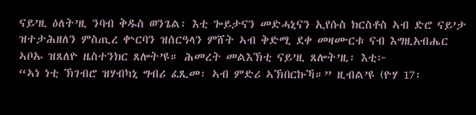ናይ’ዚ ዕለት’ዚ ንባብ ቅዱስ ወንጌል፡ እቲ ጐይታናን መድሓኒናን ኢየሱስ ክርስቶስ ኣብ ድሮ ናይ’ታ ዝተታሕዘለን ምስጢረ ቍርባን ዝሰርዓላን ምሸት ኣብ ቅድሚ ደቀ መዛሙርቱ ናብ እግዚአብሔር ኣቦኡ ዝጸለዮ ዜስተንክር ጸሎት’ዩ። ሕመረት መልእኽቲ ናይ’ዚ ጸሎት’ዚ፡ እቲ፦
“ኣነ ነቲ ኽገብሮ ዝሃብካኒ ግብሪ ፈጺመ፡ ኣብ ምድሪ ኣኽበርኩኻ።” ዚብል’ዩ (ዮሃ 17፡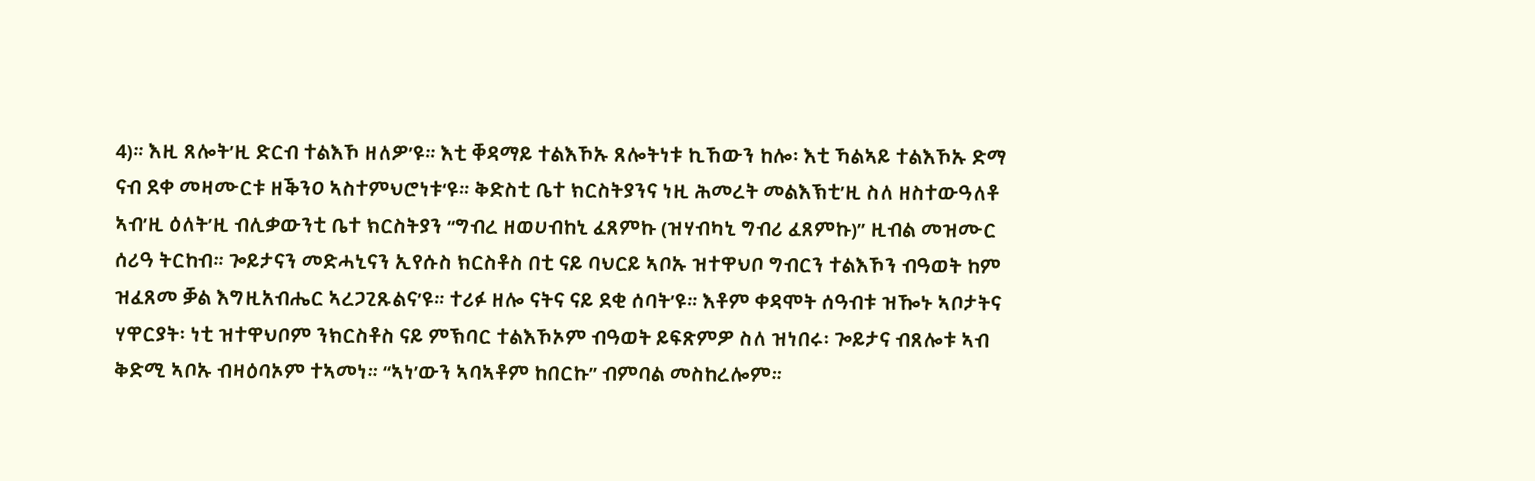4)። እዚ ጸሎት’ዚ ድርብ ተልእኾ ዘለዎ’ዩ። እቲ ቐዳማይ ተልእኾኡ ጸሎትነቱ ኪኸውን ከሎ፡ እቲ ኻልኣይ ተልእኾኡ ድማ ናብ ደቀ መዛሙርቱ ዘቕንዐ ኣስተምህሮነቱ‘ዩ። ቅድስቲ ቤተ ክርስትያንና ነዚ ሕመረት መልእኽቲ’ዚ ስለ ዘስተውዓለቶ ኣብ’ዚ ዕለት’ዚ ብሊቃውንቲ ቤተ ክርስትያን “ግብረ ዘወሀብከኒ ፈጸምኩ (ዝሃብካኒ ግብሪ ፈጸምኩ)” ዚብል መዝሙር ሰሪዓ ትርከብ። ጐይታናን መድሓኒናን ኢየሱስ ክርስቶስ በቲ ናይ ባህርይ ኣቦኡ ዝተዋህቦ ግብርን ተልእኾን ብዓወት ከም ዝፈጸመ ቓል እግዚአብሔር ኣረጋጊጹልና’ዩ። ተሪፉ ዘሎ ናትና ናይ ደቂ ሰባት’ዩ። እቶም ቀዳሞት ሰዓብቱ ዝዀኑ ኣቦታትና ሃዋርያት፡ ነቲ ዝተዋህቦም ንክርስቶስ ናይ ምኽባር ተልእኾኦም ብዓወት ይፍጽምዎ ስለ ዝነበሩ፡ ጐይታና ብጸሎቱ ኣብ ቅድሚ ኣቦኡ ብዛዕባኦም ተኣመነ። “ኣነ’ውን ኣባኣቶም ከበርኩ” ብምባል መስከረሎም።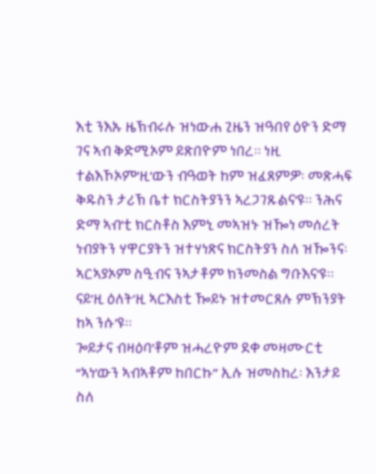እቲ ንእኡ ዜኽብሩሉ ዝነውሐ ጊዜን ዝዓበየ ዕዮን ድማ ገና ኣብ ቅድሚኦም ይጽበዮም ነበረ። ነዚ ተልእኾኦም’ዚ’ውን ብዓወት ከም ዝፈጸምዎ፡ መጽሓፍ ቅዱስን ታሪኽ ቤተ ክርስትያንን ኣረጋገጹልና’ዩ። ንሕና ድማ ኣብ’ቲ ክርስቶስ እምኒ መኣዝኑ ዝዀነ መሰረት ነብያትን ሃዋርያትን ዝተሃነጽና ክርስትያን ስለ ዝዀንና፡ ኣርኣያኦም ስዒብና ንኣታቶም ክንመስል ግቡእና’ዩ። ናይ’ዚ ዕለት’ዚ ኣርእስቲ ዀይኑ ዝተመርጸሉ ምኽንያት ከኣ ንሱ’ዩ።
ጐይታና ብዛዕባ’ቶም ዝሓረዮም ደቀ መዛሙርቲ “ኣነ’ውን ኣብኣቶም ከበርኩ” ኢሉ ዝመስከረ፡ እንታይ ስለ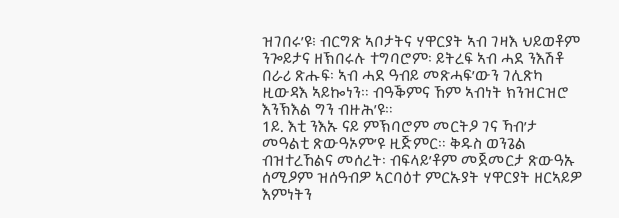ዝገበሩ’ዩ፧ ብርግጽ ኣቦታትና ሃዋርያት ኣብ ገዛእ ህይወቶም ንጐይታና ዘኽበሩሉ ተግባሮም፡ ይትረፍ ኣብ ሓደ ንእሽቶ በራሪ ጽሑፍ፡ ኣብ ሓደ ዓብይ መጽሓፍ’ውን ገሊጽካ ዚውዳእ ኣይኰነን። ብዓቕምና ኸም ኣብነት ክንዝርዝሮ እንኽእል ግን ብዙሕ’ዩ።
1ይ. እቲ ንእኡ ናይ ምኽባሮም መርትዖ ገና ኻብ’ታ መዓልቲ ጽውዓኦም’ዩ ዚጅምር። ቅዱስ ወንጌል ብዝተረኸልና መሰረት፡ ብፍላይ’ቶም መጀመርታ ጽውዓኡ ሰሚዖም ዝሰዓብዎ ኣርባዕተ ምርኡያት ሃዋርያት ዘርኣይዎ እምነትን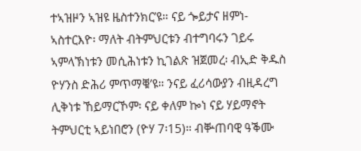ተኣዝዞን ኣዝዩ ዜስተንክር’ዩ። ናይ ጐይታና ዘምነ-ኣስተርእዮ፡ ማለት ብትምህርቱን ብተግባሩን ገይሩ ኣምላኽነቱን መሲሕነቱን ኪገልጽ ዝጀመረ፡ ብኢድ ቅዱስ ዮሃንስ ድሕሪ ምጥማቑ’ዩ። ንናይ ፈሪሳውያን ብዚዳረግ ሊቅነቱ ኸይማርኾም፡ ናይ ቀለም ኰነ ናይ ሃይማኖት ትምህርቲ ኣይነበሮን (ዮሃ 7፡15)። ብቝጠባዊ ዓቕሙ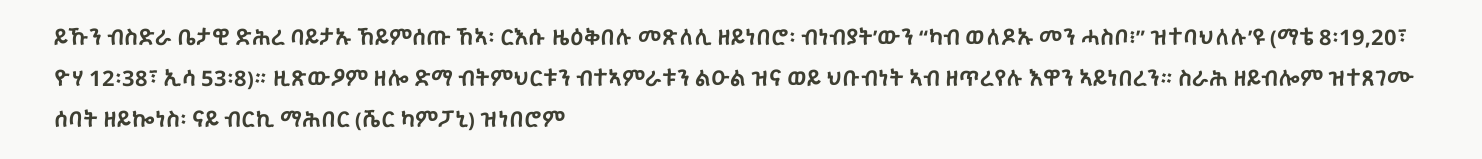ይኹን ብስድራ ቤታዊ ድሕረ ባይታኡ ኸይምሰጡ ኸኣ፡ ርእሱ ዜዕቅበሉ መጽለሊ ዘይነበሮ፡ ብነብያት’ውን “ካብ ወለዶኡ መን ሓስቦ፧” ዝተባህለሉ’ዩ (ማቴ 8፡19,20፣ ዮሃ 12፡38፣ ኢሳ 53፡8)። ዚጽውዖም ዘሎ ድማ ብትምህርቱን ብተኣምራቱን ልዑል ዝና ወይ ህቡብነት ኣብ ዘጥረየሉ እዋን ኣይነበረን። ስራሕ ዘይብሎም ዝተጸገሙ ሰባት ዘይኰነስ፡ ናይ ብርኪ ማሕበር (ሼር ካምፓኒ) ዝነበሮም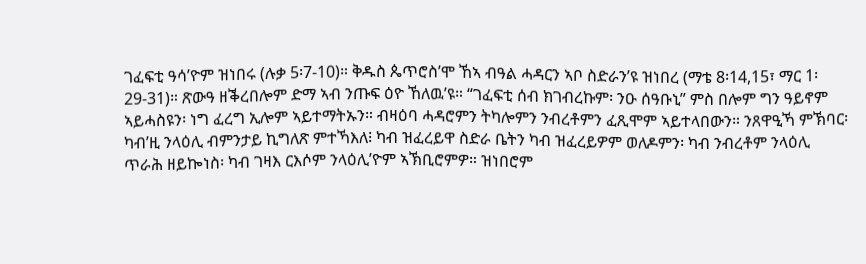ገፈፍቲ ዓሳ’ዮም ዝነበሩ (ሉቃ 5፡7-10)። ቅዱስ ጴጥሮስ’ሞ ኸኣ ብዓል ሓዳርን ኣቦ ስድራን’ዩ ዝነበረ (ማቴ 8፡14,15፣ ማር 1፡29-31)። ጽውዓ ዘቕረበሎም ድማ ኣብ ንጡፍ ዕዮ ኸለዉ’ዩ። “ገፈፍቲ ሰብ ክገብረኩም፡ ንዑ ሰዓቡኒ” ምስ በሎም ግን ዓይኖም ኣይሓስዩን፡ ነግ ፈረግ ኢሎም ኣይተማትኡን። ብዛዕባ ሓዳሮምን ትካሎምን ንብረቶምን ፈጺሞም ኣይተላበውን። ንጸዋዒኻ ምኽባር፡ ካብ’ዚ ንላዕሊ ብምንታይ ኪግለጽ ምተኻእለ፧ ካብ ዝፈረይዋ ስድራ ቤትን ካብ ዝፈረይዎም ወለዶምን፡ ካብ ንብረቶም ንላዕሊ ጥራሕ ዘይኰነስ፡ ካብ ገዛእ ርእሶም ንላዕሊ’ዮም ኣኽቢሮምዎ። ዝነበሮም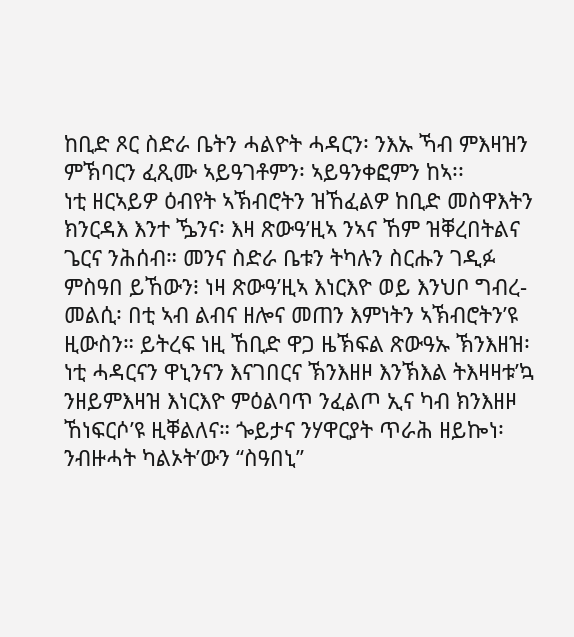ከቢድ ጾር ስድራ ቤትን ሓልዮት ሓዳርን፡ ንእኡ ኻብ ምእዛዝን ምኽባርን ፈጺሙ ኣይዓገቶምን፡ ኣይዓንቀፎምን ከኣ፡፡
ነቲ ዘርኣይዎ ዕብየት ኣኽብሮትን ዝኸፈልዎ ከቢድ መስዋእትን ክንርዳእ እንተ ዄንና፡ እዛ ጽውዓ’ዚኣ ንኣና ኸም ዝቐረበትልና ጌርና ንሕሰብ። መንና ስድራ ቤቱን ትካሉን ስርሑን ገዲፉ ምስዓበ ይኸውን፧ ነዛ ጽውዓ’ዚኣ እነርእዮ ወይ እንህቦ ግብረ-መልሲ፡ በቲ ኣብ ልብና ዘሎና መጠን እምነትን ኣኽብሮትን’ዩ ዚውስን። ይትረፍ ነዚ ኸቢድ ዋጋ ዜኽፍል ጽውዓኡ ኽንእዘዝ፡ ነቲ ሓዳርናን ዋኒንናን እናገበርና ኽንእዘዞ እንኽእል ትእዛዛቱ’ኳ ንዘይምእዛዝ እነርእዮ ምዕልባጥ ንፈልጦ ኢና ካብ ክንእዘዞ ኸነፍርሶ’ዩ ዚቐልለና። ጐይታና ንሃዋርያት ጥራሕ ዘይኰነ፡ ንብዙሓት ካልኦት’ውን “ስዓበኒ”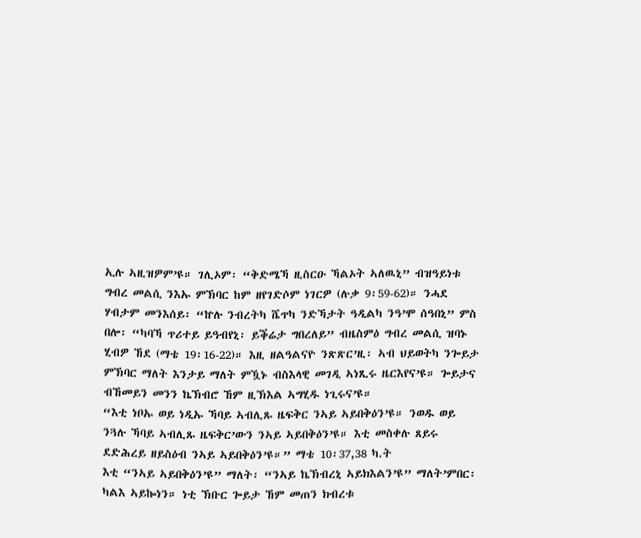ኢሉ ኣዚዝዎም’ዩ። ገሊኦም፡ “ቅድሜኻ ዚስርዑ ኻልኦት ኣለዉኒ” ብዝዓይነቱ ግብረ መልሲ ንእኡ ምኽባር ከም ዘየገድሶም ነገርዎ (ሉቃ 9፡59-62)። ንሓደ ሃብታም መንእሰይ፡ “ኵሉ ንብረትካ ሼጥካ ንድኻታት ዓዲልካ ንዓ’ሞ ሰዓበኒ” ምስ በሎ፡ “ካባኻ ጥሪተይ ይዓብየኒ፡ ይቕሬታ ግበረለይ” ብዜስምዕ ግብረ መልሲ ዝባኑ ሂብዎ ኸደ (ማቴ 19፡16-22)። እዚ ዘልዓልናዮ ንጽጽር’ዚ፡ ኣብ ህይወትካ ንጐይታ ምኽባር ማለት እንታይ ማለት ምዃኑ ብስእላዊ መገዲ ኣነጺሩ ዜርእየና’ዩ። ጐይታና ብኸመይን መንን ኬኽብሮ ኸም ዚኽእል ኣግሂዱ ነጊሩና’ዩ።
“እቲ ነቦኡ ወይ ነዲኡ ኻባይ ኣብሊጹ ዜፍቅር ንኣይ ኣይበቅዕን’ዩ። ንወዱ ወይ ንጓሉ ኻባይ ኣብሊጹ ዜፍቅር’ውን ንኣይ ኣይበቅዕን’ዩ። እቲ መስቀሉ ጸይሩ ደድሕረይ ዘይስዕብ ንኣይ ኣይበቅዕን’ዩ።” ማቴ 10፡37,38 ካ.ት
እቲ “ንኣይ ኣይበቅዕን’ዩ” ማለት፡ “ንኣይ ኬኽብረኒ ኣይክእልን’ዩ” ማለት’ምበር፡ ካልእ ኣይኰነን። ነቲ ኽቡር ጐይታ ኸም መጠን ክብረቱ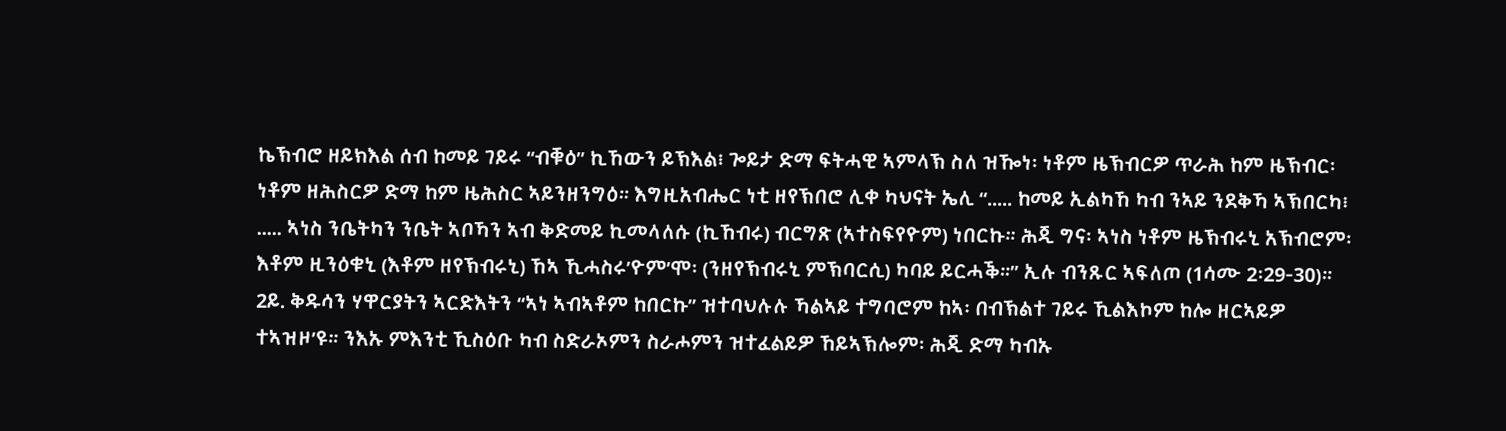ኬኽብሮ ዘይክእል ሰብ ከመይ ገይሩ “ብቑዕ” ኪኸውን ይኽእል፧ ጐይታ ድማ ፍትሓዊ ኣምላኽ ስለ ዝዀነ፡ ነቶም ዜኽብርዎ ጥራሕ ከም ዜኽብር፡ ነቶም ዘሕስርዎ ድማ ከም ዜሕስር ኣይንዘንግዕ። እግዚአብሔር ነቲ ዘየኽበሮ ሊቀ ካህናት ኤሊ “..... ከመይ ኢልካኸ ካብ ንኣይ ንደቅኻ ኣኽበርካ፧ ..... ኣነስ ንቤትካን ንቤት ኣቦኻን ኣብ ቅድመይ ኪመላለሱ (ኪኸብሩ) ብርግጽ (ኣተስፍየዮም) ነበርኩ። ሕጂ ግና፡ ኣነስ ነቶም ዜኽብሩኒ አኽብሮም፡ እቶም ዚንዕቁኒ (እቶም ዘየኽብሩኒ) ኸኣ ኺሓስሩ’ዮም’ሞ፡ (ንዘየኽብሩኒ ምኽባርሲ) ካባይ ይርሓቕ።” ኢሉ ብንጹር ኣፍለጦ (1ሳሙ 2፡29-30)።
2ይ. ቅዱሳን ሃዋርያትን ኣርድእትን “ኣነ ኣብኣቶም ከበርኩ” ዝተባህሉሉ ኻልኣይ ተግባሮም ከኣ፡ በብኽልተ ገይሩ ኺልእኮም ከሎ ዘርኣይዎ ተኣዝዞ’ዩ። ንእኡ ምእንቲ ኺስዕቡ ካብ ስድራኦምን ስራሖምን ዝተፈልይዎ ኸይኣኽሎም፡ ሕጂ ድማ ካብኡ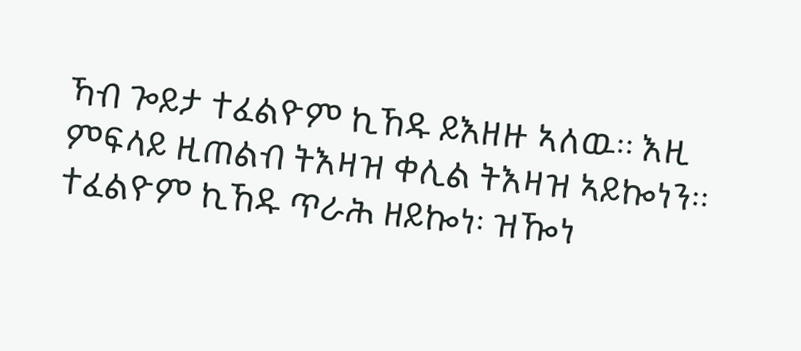ኻብ ጐይታ ተፈልዮም ኪኸዱ ይእዘዙ ኣለዉ። እዚ ምፍላይ ዚጠልብ ትእዛዝ ቀሊል ትእዛዝ ኣይኰነን። ተፈልዮም ኪኸዱ ጥራሕ ዘይኰነ፡ ዝዀነ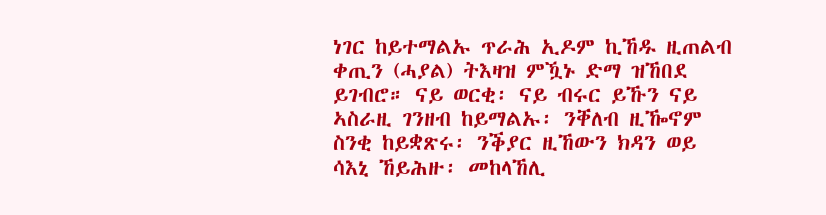ነገር ከይተማልኡ ጥራሕ ኢዶም ኪኸዱ ዚጠልብ ቀጢን (ሓያል) ትእዛዝ ምዃኑ ድማ ዝኸበደ ይገብሮ። ናይ ወርቂ፡ ናይ ብሩር ይኹን ናይ ኣስራዚ ገንዘብ ከይማልኡ፡ ንቐለብ ዚዀኖም ስንቂ ከይቋጽሩ፡ ንቕያር ዚኸውን ክዳን ወይ ሳእኒ ኸይሕዙ፡ መከላኸሊ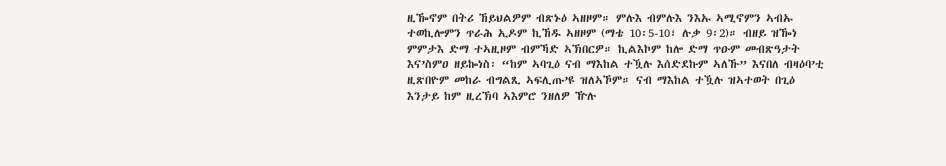ዚዀኖም በትሪ ኸይህልዎም ብጽኑዕ ኣዘዞም። ምሉእ ብምሉእ ንእኡ ኣሚኖምን ኣብኡ ተወኪሎምን ጥራሕ ኢዶም ኪኸዱ ኣዘዞም (ማቴ 10፡5-10፣ ሉቃ 9፡2)። ብዘይ ዝዀነ ምምታእ ድማ ተኣዚዞም ብምኻድ ኣኽበርዎ። ኪልእኮም ከሎ ድማ ጥዑም መብጽዓታት እና’ስምዐ ዘይኰነስ፡ “ከም ኣባጊዕ ናብ ማእከል ተዃሉ እሰድደኩም ኣለኹ” እናበለ ብዛዕባ’ቲ ዚጽበዮም መከራ ብግልጺ ኣፍሊጡ’ዩ ዝለኣኾም። ናብ ማእከል ተዃሉ ዝኣተወት በጊዕ እንታይ ከም ዚረኽባ ኣእምሮ ንዘለዎ ዅሉ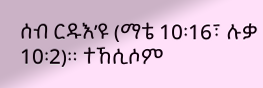ሰብ ርዱእ’ዩ (ማቴ 10፡16፣ ሉቃ 10፡2)። ተኸሲሶም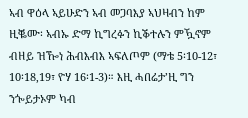ኣብ ዋዕላ ኣይሁድን ኣብ መጋባእያ ኣህዛብን ከም ዚቘሙ፡ ኣብኡ ድማ ኪግረፉን ኪቕተሉን ምዃኖም ብዘይ ዝዀነ ሕብእብእ ኣፍለጦም (ማቴ 5፡10-12፣ 10፡18,19፣ ዮሃ 16፡1-3)። እዚ ሓበሬታ’ዚ ግን ንጐይታኦም ካብ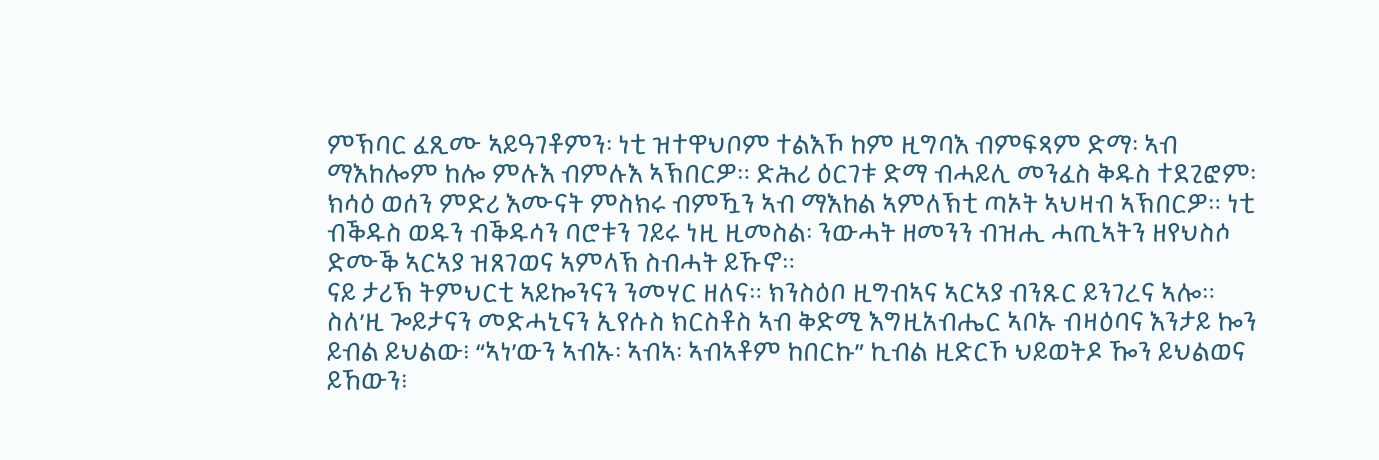ምኽባር ፈጺሙ ኣይዓገቶምን፡ ነቲ ዝተዋህቦም ተልእኾ ከም ዚግባእ ብምፍጻም ድማ፡ ኣብ ማእከሎም ከሎ ምሉእ ብምሉእ ኣኽበርዎ። ድሕሪ ዕርገቱ ድማ ብሓይሊ መንፈስ ቅዱስ ተደጊፎም፡ ክሳዕ ወሰን ምድሪ እሙናት ምስክሩ ብምዃን ኣብ ማእከል ኣምለኽቲ ጣኦት ኣህዛብ ኣኽበርዎ። ነቲ ብቕዱስ ወዱን ብቕዱሳን ባሮቱን ገይሩ ነዚ ዚመስል፡ ንውሓት ዘመንን ብዝሒ ሓጢኣትን ዘየህስሶ ድሙቕ ኣርኣያ ዝጸገወና ኣምላኽ ስብሓት ይኹኖ።
ናይ ታሪኽ ትምህርቲ ኣይኰንናን ንመሃር ዘለና። ክንስዕቦ ዚግብኣና ኣርኣያ ብንጹር ይንገረና ኣሎ። ስለ’ዚ ጐይታናን መድሓኒናን ኢየሱስ ክርስቶስ ኣብ ቅድሚ እግዚአብሔር ኣቦኡ ብዛዕባና እንታይ ኰን ይብል ይህልው፧ “ኣነ’ውን ኣብኡ፡ ኣብኣ፡ ኣብኣቶም ከበርኩ” ኪብል ዚድርኾ ህይወትዶ ዀን ይህልወና ይኸውን፧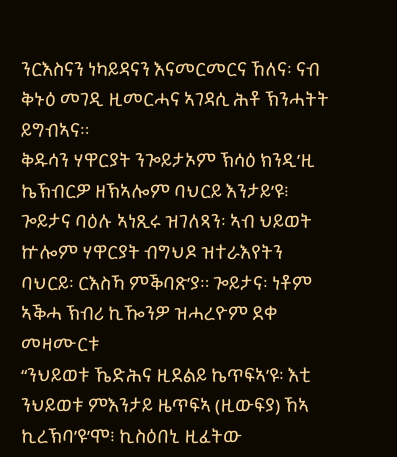ንርእስናን ነካይዳናን እናመርመርና ኸለና፡ ናብ ቅኑዕ መገዲ ዚመርሓና ኣገዳሲ ሕቶ ኽንሓትት ይግብኣና።
ቅዱሳን ሃዋርያት ንጐይታኦም ኽሳዕ ክንዲ’ዚ ኬኽብርዎ ዘኽኣሎም ባህርይ እንታይ’ዩ፧ ጐይታና ባዕሉ ኣነጺሩ ዝገለጻን፡ ኣብ ህይወት ኵሎም ሃዋርያት ብግህዶ ዝተራእየትን ባህርይ፡ ርእስኻ ምቕባጽ’ያ። ጐይታና፡ ነቶም ኣቕሓ ኽብሪ ኪዀንዎ ዝሓረዮም ደቀ መዛሙርቱ
“ንህይወቱ ኼድሕና ዚደልይ ኬጥፍኣ’ዩ፡ እቲ ንህይወቱ ምእንታይ ዜጥፍኣ (ዚውፍያ) ኸኣ ኪረኽባ’ዩ’ሞ፧ ኪስዕበኒ ዚፈትው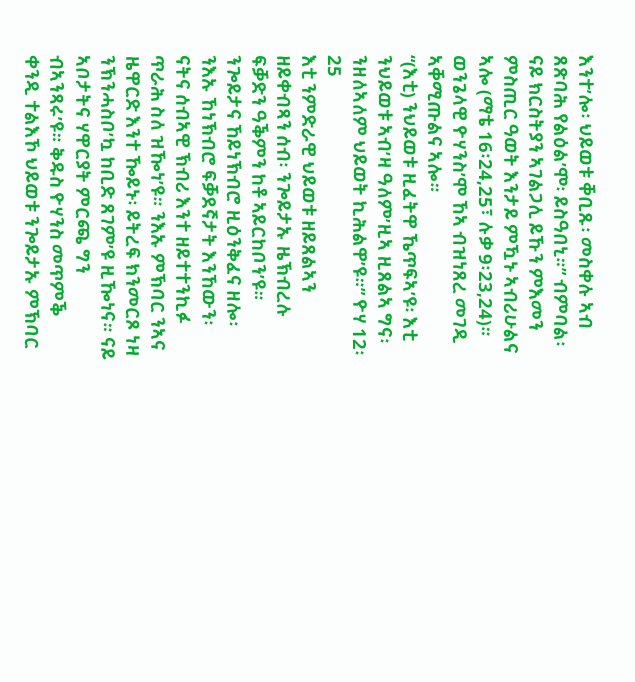እንተ’ሎ፡ ህይወቱ ቐቢጹ፡ መስቀሉ ኣብ ጸጽባሕ የልዕል’ሞ፡ ይስዓበኒ።” ብምባል፡ ናይ ክርስትያን ኣገልጋሊ ይኹን ምእመን ምስጢር ዓወት እንታይ ምዃኑ ኣብሪሁልና ኣሎ (ማቴ 16፡24,25፣ ሉቃ 9፡23,24)። ወንጌላዊ ዮሃንስ’ሞ ኸኣ ብዝነጸረ መገዲ ኣቐሚጡልና ኣሎ።
“(እቲ) ንህይወቱ ዚፈትዋ ኼጥፍኣ’ዩ፡ እቲ ንህይወቱ ኣብ’ዛ ዓለም’ዚኣ ዚጸልኣ ግና፡ ንዘለኣለም ህይወት ኪሕልዋ’ዩ።” ዮሃ 12፡25
እቲ ንምድራዊ ህይወቱ ዘይጸልኣን ዘይቀብጻን ሰብ፡ ንጐይታኡ ዜኽብረሉ ፍቓድን ዓቕምን ከቶ ኣይርከቦን’ዩ። ንጐይታና ኸይነኽብሮ ዚዕንቅፈና ዘሎ፡ ንእኡ ኸነኽብሮ ፍቓደኛታት እንኸውን፡ ናትና ሰብኣዊ ኽብሪ እንተ ዘይተተንኪፉ ጥራሕ ስለ ዝዀነ’ዩ። ንእኡ ምኽባር ንኣና ዜዋርድ እንተ ዀይኑ፡ ይትረፍ ክንመርጾ ነዛ ንኽንሓስቦ’ኳ ከቢድ ጸገም’ዩ ዚዀነና። ናይ ኣቦታትና ሃዋርያት ምርጫ ግን ብኣንጻሩ’ዩ። ቅዱስ ዮሃንስ መጥምቕ ቀንዲ ተልእኾ ህይወቱ ንጐይታኡ ምኽባር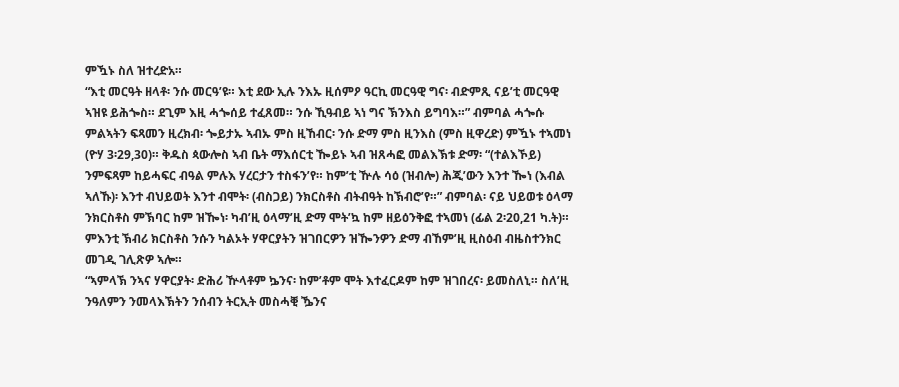ምዃኑ ስለ ዝተረድአ።
“እቲ መርዓት ዘላቶ፡ ንሱ መርዓ’ዩ። እቲ ደው ኢሉ ንእኡ ዚሰምዖ ዓርኪ መርዓዊ ግና፡ ብድምጺ ናይ’ቲ መርዓዊ ኣዝዩ ይሕጐስ። ደጊም እዚ ሓጐሰይ ተፈጸመ። ንሱ ኺዓብይ ኣነ ግና ኽንእስ ይግባእ።” ብምባል ሓጐሱ ምልኣትን ፍጻመን ዚረክብ፡ ጐይታኡ ኣብኡ ምስ ዚኸብር፡ ንሱ ድማ ምስ ዚንእስ (ምስ ዚዋረድ) ምዃኑ ተኣመነ (ዮሃ 3፡29,30)። ቅዱስ ጳውሎስ ኣብ ቤት ማእሰርቲ ዀይኑ ኣብ ዝጸሓፎ መልእኽቱ ድማ፡ “(ተልእኾይ) ንምፍጻም ከይሓፍር ብዓል ምሉእ ሃረርታን ተስፋን’የ። ከም’ቲ ዅሉ ሳዕ (ዝብሎ) ሕጂ’ውን እንተ ዀነ (እብል ኣለኹ)፡ እንተ ብህይወት እንተ ብሞት፡ (ብስጋይ) ንክርስቶስ ብትብዓት ከኽብሮ’የ።” ብምባል፡ ናይ ህይወቱ ዕላማ ንክርስቶስ ምኽባር ከም ዝዀነ፡ ካብ’ዚ ዕላማ’ዚ ድማ ሞት’ኳ ከም ዘይዕንቅፎ ተኣመነ (ፊል 2፡20,21 ካ.ት)። ምእንቲ ኽብሪ ክርስቶስ ንሱን ካልኦት ሃዋርያትን ዝገበርዎን ዝዀንዎን ድማ ብኸም’ዚ ዚስዕብ ብዜስተንክር መገዲ ገሊጽዎ ኣሎ።
“ኣምላኽ ንኣና ሃዋርያት፡ ድሕሪ ዅላቶም ኴንና፡ ከም’ቶም ሞት እተፈርዶም ከም ዝገበረና፡ ይመስለኒ። ስለ’ዚ ንዓለምን ንመላእኽትን ንሰብን ትርኢት መስሓቒ ዄንና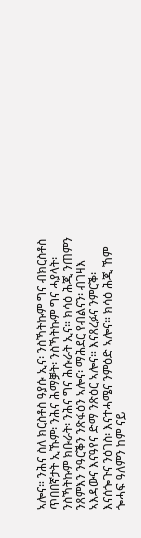ኣሎና። ንሕና ስለ ክርስቶስ ዓያሱ ኢና፡ ንስኻትኩም ግና ብክርስቶስ ጥበበኛታት ኢኹም፡ ንሕና ሕማቓት፡ ንስኻትኩም ግና ሓያላት፡ ንስኻትኩም ክቡራት፡ ንሕና ግና ሕሱራት ኢና። ክሳዕ ሕጂ ንጠምን ንጸምእን ንዓርቕን ንጽፋዕን ኣሎና፡ ማሕደር የብልናን፡ ብገዛእ ኣእዳውና እናዓየና ድማ ንጽዕር ኣሎና። እናጸረፉና ንምርቕ፡ እናሰጐጉና ንዕገስ፡ እናተሓሜና ንምዕድ ኣሎና። ክሳዕ ሕጂ ኸም ጐሓፍ ዓለምን ከም ናይ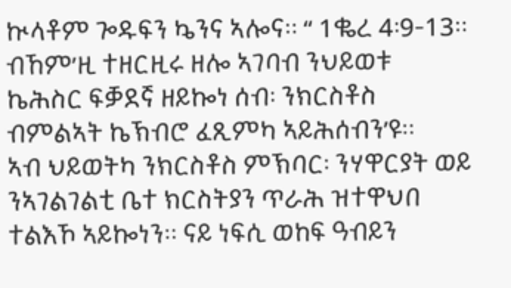ኲላቶም ጐዱፍን ኴንና ኣሎና። “ 1ቈረ 4፡9-13።
ብኸም’ዚ ተዘርዚሩ ዘሎ ኣገባብ ንህይወቱ ኬሕስር ፍቓደኛ ዘይኰነ ሰብ፡ ንክርስቶስ ብምልኣት ኬኽብሮ ፈጺምካ ኣይሕሰብን’ዩ።
ኣብ ህይወትካ ንክርስቶስ ምኽባር፡ ንሃዋርያት ወይ ንኣገልገልቲ ቤተ ክርስትያን ጥራሕ ዝተዋህበ ተልእኾ ኣይኰነን። ናይ ነፍሲ ወከፍ ዓብይን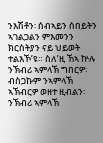ንእሽቶን፡ ሰብኣይን ሰበይትን ኣገልጋልን ምእመንን ክርስትያን ናይ ህይወት ተልእኾ’ዩ። ስለ’ዚ ኸኣ ኵሉ ንኽብሪ ኣምላኽ ግበርዎ፡ ብስጋኩም ንኣምላኽ ኣኽብርዎ ወዘተ ዚብልን፡ ንኽብሪ ኣምላኽ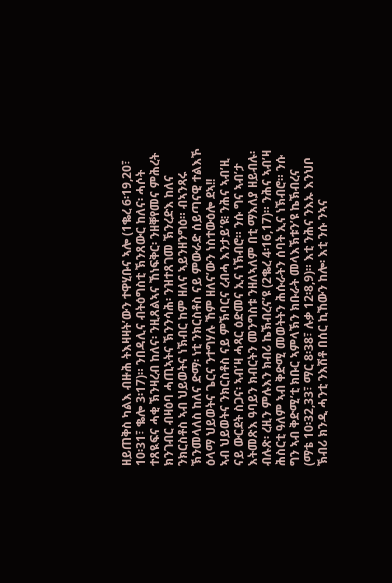ዘይጠቅስ ካልእ ብዙሕ ትእዛዛት’ውን ተዋሂቡና ኣሎ (1ቈረ 6፡19,20፣ 10፡31፣ ቈሎ 3፡17)። ንበዳሊና ብትዕግስቲ ኽንጸውር ከለና፡ ሓሶት ተጸዪፍና ሓቂ ኽንዛረብ ከለና፡ ንዚጸልኣና ኸነፍቅር፡ ንዘቐየመና ምሕረት ክንገብር ብዛዕባ ሓጢኣትና ኽንንሳሕ፡ ንዝተጸገመ ኽንረድእ ከለና ንክርስቶስ ኣብ ህይወትና ነኽብር ከም ዘለና ኣይንዘንግዕ። ብኣንጻሩ ኽንመላለስ ከለና ድማ፡ ነቲ ንክርስቶስ ናይ ምውራድ ሰይጣናዊ ተልእኾ ዕላማ ህይወትና ጌርና ንተግሃሉ ኸም ዘለና’ውን ነስተውዕሎ ደኣ!!
ኣብ ህይወትና ንክርስቶስ ናይ ምኽባርና ረብሓ እንታይ’ዩ፧ ንሕና ኣብ’ዚ ናይ ውርደት ስጋና፡ ኣብ’ዛ ሓጻር ዕድመና ኢና ነኽብሮ። ንሱ ግና ኣብ’ታ እትመጽእ ዓባይን ክብርትን መንግስቱ ንዘለኣለም በቲ ማእለያ ዘይብሉ፡ ብሉጽ፡ ረዚን ምሉእን ክብሪ ኬኽብረና’ዩ (2ቈረ 4፡16,17)። ንሕና ኣብ’ዛ ሕስርቲ ዓለም ኣብ ቅድሚ መወትትን ሕሱራትን ሰባት ኢና ነኽብሮ። ንሱ ግን ኣብ ቅድሚ’ቲ ክቡር ኣምላኽን ክቡራት መላእኽቱን’ዩ ኬኽብረና (ማቴ 10፡32,33፣ ማር 8፡38፣ ሉቃ 12፡8,9)። እቲ ንሕና ንእኡ እንህቦ ኽብሪ ክንዲ ሓንቲ ንእሽቶ በሰር ኪኸውን ከሎ፡ እቲ ንሱ ንኣና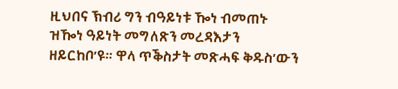ዚህበና ኽብሪ ግን ብዓይነቱ ዀነ ብመጠኑ ዝዀነ ዓይነት መግለጽን መረዳእታን ዘይርከቦ’ዩ። ዋላ ጥቕስታት መጽሓፍ ቅዱስ’ውን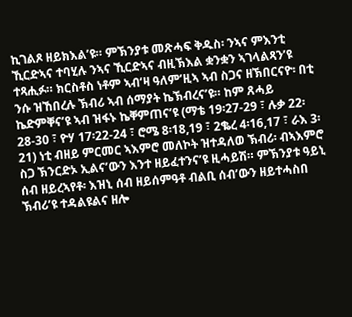ኪገልጾ ዘይክእል’ዩ። ምኽንያቱ መጽሓፍ ቅዱስ፡ ንኣና ምእንቲ ኺርድኣና ተባሂሉ ንኣና ኺርድኣና ብዚኽእል ቋንቋን ኣገላልጻን’ዩ ተጻሒፉ። ክርስቶስ ነቶም ኣብ’ዛ ዓለም’ዚኣ ኣብ ስጋና ዘኽበርናዮ፡ በቲ ንሱ ዝኸበረሉ ኽብሪ ኣብ ሰማያት ኬኽብረና’ዩ። ከም ጸሓይ ኬድምቐና’ዩ ኣብ ዝፋኑ ኬቐምጠና’ዩ (ማቴ 19፡27-29 ፣ ሉቃ 22፡28-30 ፣ ዮሃ 17፡22-24 ፣ ሮሜ 8፡18,19 ፣ 2ቈረ 4፡16,17 ፣ ራእ 3፡21) ነቲ ብዘይ ምርመር ኣእምሮ መለኮት ዝተዳለወ ኽብሪ፡ ብኣእምሮ ስጋ ኽንርድኦ ኢልና’ውን እንተ ዘይፈተንና’ዩ ዚሓይሽ። ምኽንያቱ ዓይኒ ሰብ ዘይረኣየቶ፡ እዝኒ ሰብ ዘይሰምዓቶ ብልቢ ሰብ’ውን ዘይተሓስበ ኽብሪ’ዩ ተዳልዩልና ዘሎ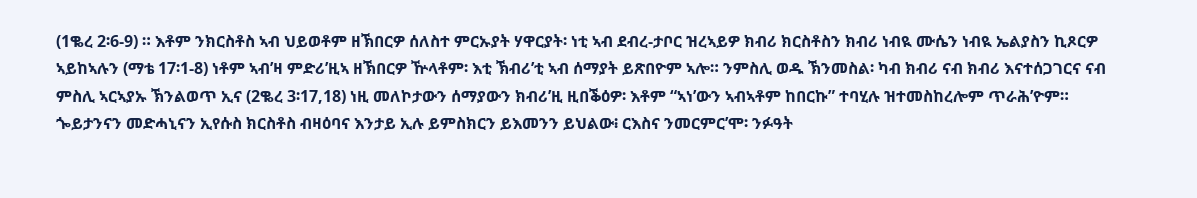(1ቈረ 2፡6-9) ። እቶም ንክርስቶስ ኣብ ህይወቶም ዘኽበርዎ ሰለስተ ምርኡያት ሃዋርያት፡ ነቲ ኣብ ደብረ-ታቦር ዝረኣይዎ ክብሪ ክርስቶስን ክብሪ ነብዪ ሙሴን ነብዪ ኤልያስን ኪጾርዎ ኣይከኣሉን (ማቴ 17፡1-8) ነቶም ኣብ’ዛ ምድሪ’ዚኣ ዘኽበርዎ ዅላቶም፡ እቲ ኽብሪ’ቲ ኣብ ሰማያት ይጽበዮም ኣሎ። ንምስሊ ወዱ ኽንመስል፡ ካብ ክብሪ ናብ ክብሪ እናተሰጋገርና ናብ ምስሊ ኣርኣያኡ ኽንልወጥ ኢና (2ቈረ 3፡17,18) ነዚ መለኮታውን ሰማያውን ክብሪ’ዚ ዚበቕዕዎ፡ እቶም “ኣነ’ውን ኣብኣቶም ከበርኩ” ተባሂሉ ዝተመስከረሎም ጥራሕ’ዮም።
ጐይታንናን መድሓኒናን ኢየሱስ ክርስቶስ ብዛዕባና እንታይ ኢሉ ይምስክርን ይእመንን ይህልው፧ ርእስና ንመርምር’ሞ፡ ንፉዓት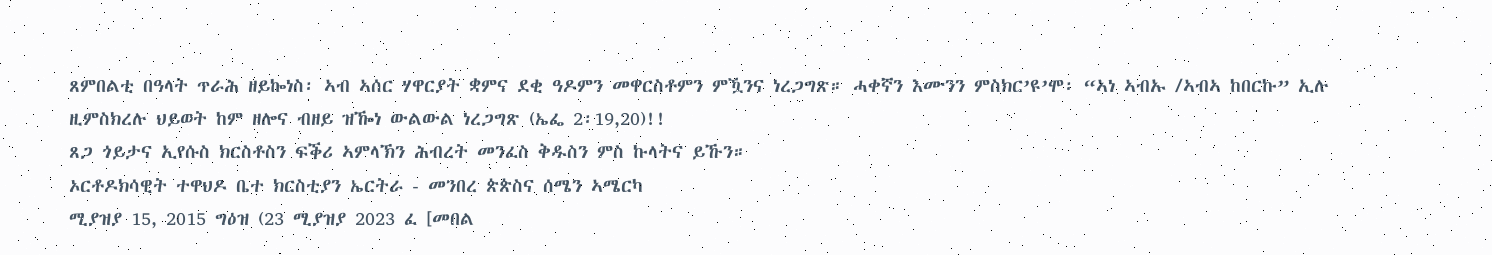ጸምበልቲ በዓላት ጥራሕ ዘይኰነስ፡ ኣብ ኣሰር ሃዋርያት ቋምና ደቂ ዓዶምን መዋርስቶምን ምዃንና ነረጋግጽ። ሓቀኛን እሙንን ምስክር’ዩ’ሞ፡ “ኣነ ኣብኡ /ኣብኣ ከበርኩ” ኢሉ ዚምስክረሉ ህይወት ከም ዘሎና ብዘይ ዝዀነ ውልውል ነረጋግጽ (ኤፌ 2፡19,20)!!
ጸጋ ጎይታና ኢየሱስ ክርስቶስን ፍቕሪ ኣምላኽን ሕብረት መንፈስ ቅዱስን ምስ ኩላትና ይኹን።
ኦርቶዶክሳዊት ተዋህዶ ቤተ ክርስቲያን ኤርትራ - መንበረ ጵጵስና ሰሜን ኣሜርካ
ሚያዝያ 15, 2015 ግዕዝ (23 ሚያዝያ 2023 ፈ [መበል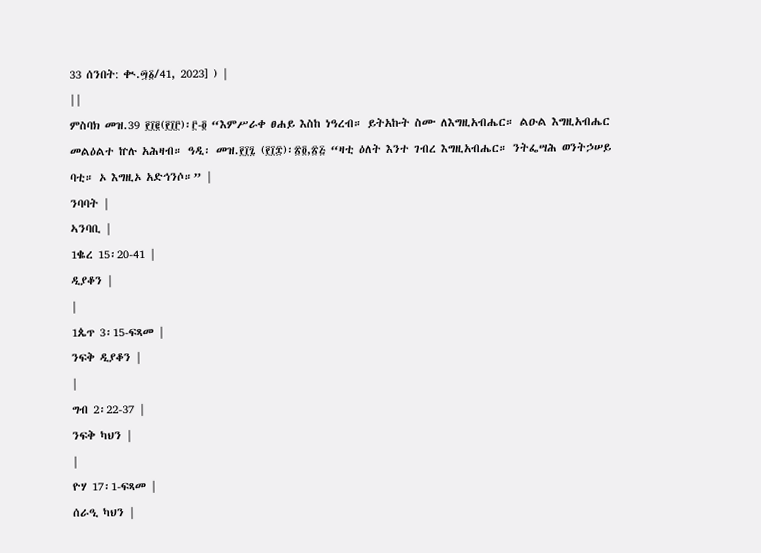33 ሰንበት: ቊ.፵፩/41, 2023] ) |
||
ምስባክ መዝ.39 ፻፲፪(፻፲፫)፡፫-፬ “እምሥራቀ ፀሐይ እስከ ነዓረብ። ይትአኩት ስሙ ለእግዚአብሔር። ልዑል እግዚአብሔር መልዕልተ ኵሉ አሕዛብ። ዓዲ፡ መዝ.፻፲፯ (፻፲፰)፡፳፬,፳፭ “ዛቲ ዕለት እንተ ገብረ እግዚአብሔር። ንትፌሣሕ ወንትኃሠይ ባቲ። ኦ እግዚኦ አድኅንሶ።” |
ንባባት |
ኣንባቢ |
1ቈረ 15፡20-41 |
ዲያቆን |
|
1ጴጥ 3፡15-ፍጻመ |
ንፍቅ ዲያቆን |
|
ግብ 2፡22-37 |
ንፍቅ ካህን |
|
ዮሃ 17፡1-ፍጻመ |
ሰራዒ ካህን |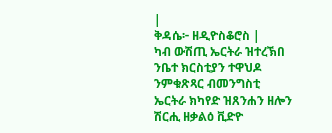|
ቅዳሴ፦ ዘዲዮስቆሮስ |
ካብ ውሽጢ ኤርትራ ዝተረኽበ ንቤተ ክርስቲያን ተዋህዶ ንምቁጽጻር ብመንግስቲ ኤርትራ ክካየድ ዝጸንሐን ዘሎን ሽርሒ ዘቃልዕ ቪድዮ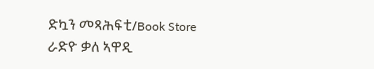ድኳን መጻሕፍቲ/Book Store
ራድዮ ቃለ ኣዋዲ